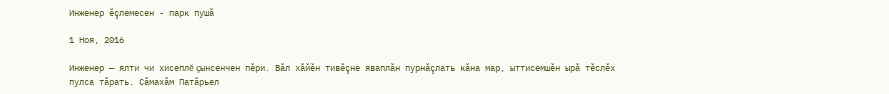Инженер ĕçлемесен - парк пушă

1 Ноя, 2016

Инженер — ялти чи хисеплĕ çынсенчен пĕри. Вăл хăйĕн тивĕçне яваплăн пурнăçлать кăна мар, ыттисемшĕн ырă тĕслĕх пулса тăрать. Сăмахăм Патăрьел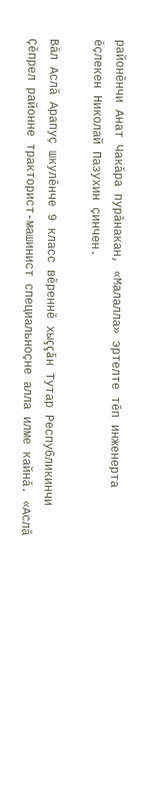районĕнчи Анат Чакăра пурăнакан, «Малалла» эртелте тĕп инженерта ĕçлекен Николай Пазухин çинчен.

Вăл Аслă Арапуç шкулĕнче 9 класс вĕреннĕ хыççăн Тутар Республикинчи Çĕпрел районне тракторист-машинист специальноçне алла илме кайнă. «Аслă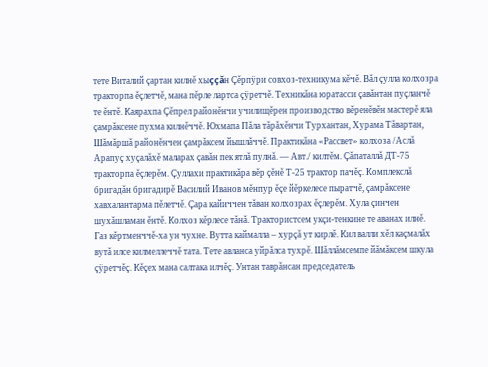тете Виталий çартан килнĕ хыççăн Çĕрпÿри совхоз-техникума кĕчĕ. Вăл çулла колхозра тракторпа ĕçлетчĕ, мана пĕрле лартса çÿретчĕ. Техникăна юратасси çавăнтан пуçланчĕ те ĕнтĕ. Каярахпа Çĕпрел районĕнчи училищĕрен производство вĕренĕвĕн мастерĕ яла çамрăксене пухма килнĕччĕ. Юхмапа Пăла тăрăхĕнчи Турхантан, Хурама Тăвартан, Шăмăршă районĕнчен çамрăксем йышлăччĕ. Практикăна «Рассвет» колхоза /Аслă Арапуç хуçалăхĕ маларах çавăн пек ятлă пулнă. — Авт./ килтĕм. Çăпаталлă ДТ-75 тракторпа ĕçлерĕм. Çуллахи практикăра вĕр çĕнĕ Т-25 трактор пачĕç. Комплекслă бригадăн бригадирĕ Василий Иванов мĕнпур ĕçе йĕркелесе пыратчĕ, çамрăксене хавхалантарма пĕлетчĕ. Çара кайиччен тăван колхозрах ĕçлерĕм. Хула çинчен шухăшламан ĕнтĕ. Колхоз кĕрлесе тăнă. Трактористсем укçи-тенкине те аванах илнĕ. Газ кĕртменччĕ-ха ун чухне. Вутта каймалла – хурçă ут кирлĕ. Кил валли хĕл каçмалăх вутă илсе килмеллеччĕ тата. Тете авланса уйрăлса тухрĕ. Шăллăмсемпе йăмăксем шкула çÿретчĕç. Кĕçех мана салтака илчĕç. Унтан таврăнсан председатель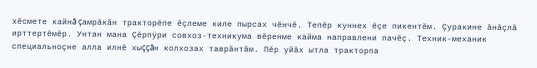хĕсмете кайнă çамрăкăн тракторĕпе ĕçлеме киле пырсах чĕнчĕ. Тепĕр куннех ĕçе пикентĕм. Çуракине ăнăçлă ирттертĕмĕр. Унтан мана Çĕрпÿри совхоз-техникума вĕренме кайма направлени пачĕç. Техник-механик специальноçне алла илнĕ хыççăн колхозах таврăнтăм. Пĕр уйăх ытла тракторпа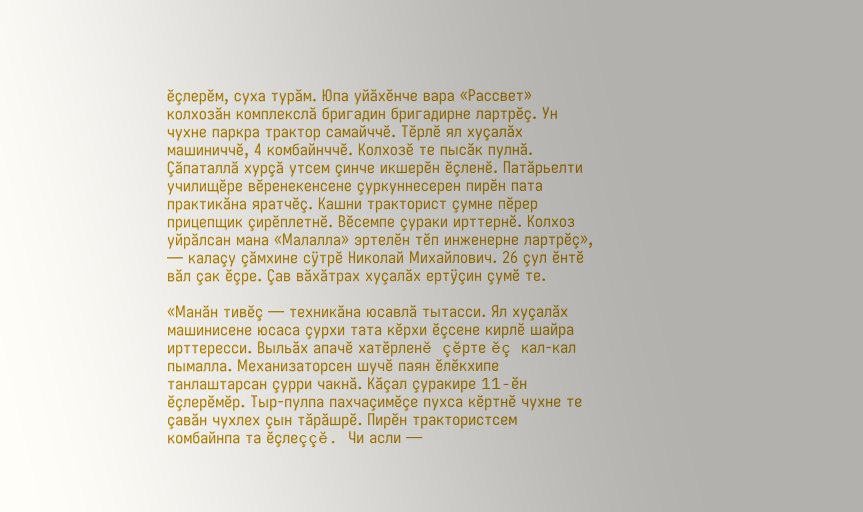ĕçлерĕм, суха турăм. Юпа уйăхĕнче вара «Рассвет» колхозăн комплекслă бригадин бригадирне лартрĕç. Ун чухне паркра трактор самайччĕ. Тĕрлĕ ял хуçалăх машиниччĕ, 4 комбайнччĕ. Колхозĕ те пысăк пулнă. Çăпаталлă хурçă утсем çинче икшерĕн ĕçленĕ. Патăрьелти училищĕре вĕренекенсене çуркуннесерен пирĕн пата практикăна яратчĕç. Кашни тракторист çумне пĕрер прицепщик çирĕплетнĕ. Вĕсемпе çураки ирттернĕ. Колхоз уйрăлсан мана «Малалла» эртелĕн тĕп инженерне лартрĕç», — калаçу çăмхине сÿтрĕ Николай Михайлович. 26 çул ĕнтĕ вăл çак ĕçре. Çав вăхăтрах хуçалăх ертÿçин çумĕ те.

«Манăн тивĕç — техникăна юсавлă тытасси. Ял хуçалăх машинисене юсаса çурхи тата кĕрхи ĕçсене кирлĕ шайра ирттересси. Выльăх апачĕ хатĕрленĕ çĕрте ĕç кал-кал пымалла. Механизаторсен шучĕ паян ĕлĕкхипе танлаштарсан çурри чакнă. Кăçал çуракире 11-ĕн ĕçлерĕмĕр. Тыр-пулпа пахчаçимĕçе пухса кĕртнĕ чухне те çавăн чухлех çын тăрăшрĕ. Пирĕн трактористсем комбайнпа та ĕçлеççĕ. Чи асли —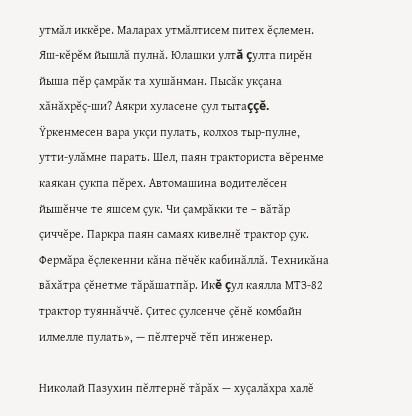утмăл иккĕре. Маларах утмăлтисем питех ĕçлемен. Яш-кĕрĕм йышлă пулнă. Юлашки ултă çулта пирĕн йыша пĕр çамрăк та хушăнман. Пысăк укçана хăнăхрĕç-ши? Аякри хуласене çул тытаççĕ. Ÿркенмесен вара укçи пулать, колхоз тыр-пулне, утти-улăмне парать. Шел, паян тракториста вĕренме каякан çукпа пĕрех. Автомашина водителĕсен йышĕнче те яшсем çук. Чи çамрăкки те – вăтăр çиччĕре. Паркра паян самаях кивелнĕ трактор çук. Фермăра ĕçлекенни кăна пĕчĕк кабинăллă. Техникăна вăхăтра çĕнетме тăрăшатпăр. Икĕ çул каялла МТЗ-82 трактор туяннăччĕ. Çитес çулсенче çĕнĕ комбайн илмелле пулать», — пĕлтерчĕ тĕп инженер.

Николай Пазухин пĕлтернĕ тăрăх — хуçалăхра халĕ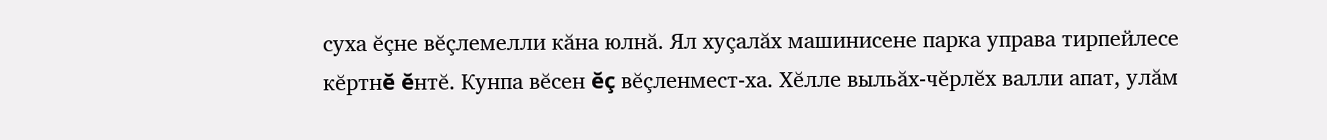суха ĕçне вĕçлемелли кăна юлнă. Ял хуçалăх машинисене парка управа тирпейлесе кĕртнĕ ĕнтĕ. Кунпа вĕсен ĕç вĕçленмест-ха. Хĕлле выльăх-чĕрлĕх валли апат, улăм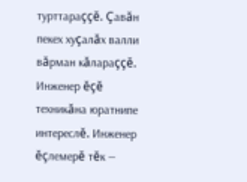турттараççĕ. Çавăн пекех хуçалăх валли вăрман кăлараççĕ. Инженер ĕçĕ техникăна юратнипе интереслĕ. Инженер ĕçлемерĕ тĕк —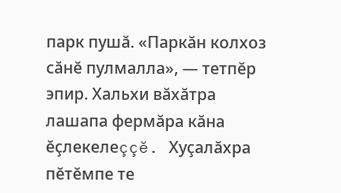парк пушă. «Паркăн колхоз сăнĕ пулмалла», — тетпĕр эпир. Хальхи вăхăтра лашапа фермăра кăна ĕçлекелеççĕ. Хуçалăхра пĕтĕмпе те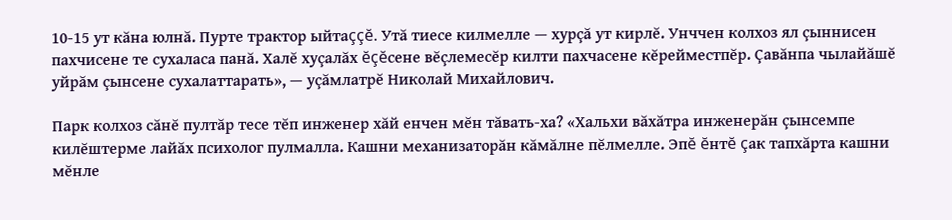10-15 ут кăна юлнă. Пурте трактор ыйтаççĕ. Утă тиесе килмелле — хурçă ут кирлĕ. Унччен колхоз ял çыннисен пахчисене те сухаласа панă. Халĕ хуçалăх ĕçĕсене вĕçлемесĕр килти пахчасене кĕрейместпĕр. Çавăнпа чылайăшĕ уйрăм çынсене сухалаттарать», — уçăмлатрĕ Николай Михайлович.

Парк колхоз сăнĕ пултăр тесе тĕп инженер хăй енчен мĕн тăвать-ха? «Хальхи вăхăтра инженерăн çынсемпе килĕштерме лайăх психолог пулмалла. Кашни механизаторăн кăмăлне пĕлмелле. Эпĕ ĕнтĕ çак тапхăрта кашни мĕнле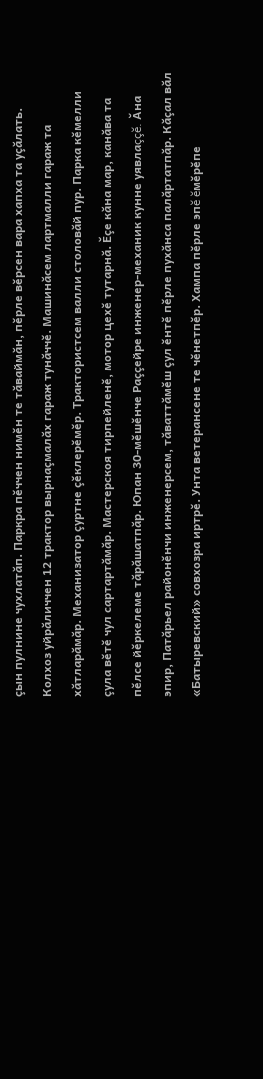çын пулнине чухлатăп. Паркра пĕччен нимĕн те тăваймăн, пĕрле вĕрсен вара хапха та уçăлать. Колхоз уйрăличчен 12 трактор вырнаçмалăх гараж тунăччĕ. Машинăсем лартмалли гараж та хăтларăмăр. Механизатор çуртне çĕклерĕмĕр. Трактористсем валли столовăй пур. Парка кĕмелли çула вĕтĕ чул сартартăмăр. Мастерскоя тирпейленĕ, мотор цехĕ тутарнă. Ĕçе кăна мар, канăва та пĕлсе йĕркелеме тăрăшатпăр. Юпан 30-мĕшĕнче Раççейре инженер-механик кунне уявлаççĕ. Ăна эпир, Патăрьел районĕнчи инженерсем, тăваттăмĕш çул ĕнтĕ пĕрле пухăнса палăртатпăр. Кăçал вăл «Батыревский» совхозра иртрĕ. Унта ветерансене те чĕнетпĕр. Хампа пĕрле эпĕ ĕмĕрĕпе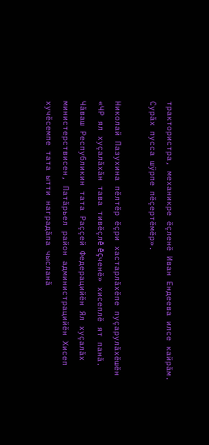трактористра, механикре ĕçленĕ Иван Ендеева илсе кайрăм. Сурăх пусса шÿрпе пĕçертĕмĕр».

Николай Пазухина пĕлтĕр ĕçри хастарлăхĕпе пуçарулăхĕшĕн «ЧР ял хуçалăхăн тава тивĕçлĕ ĕçченĕ» хисеплĕ ят панă. Чăваш Республикин тата Раççей Федерацийĕн Ял хуçалăх министерствисен, Патăрьел район администрацийĕн Хисеп хучĕсемпе тата ытти наградăпа чысланă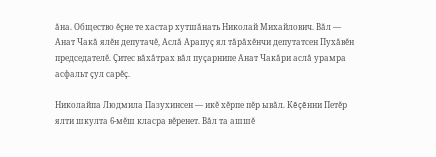ăна. Общество ĕçне те хастар хутшăнать Николай Михайлович. Вăл — Анат Чакă ялĕн депутачĕ, Аслă Арапуç ял тăрăхĕнчи депутатсен Пухăвĕн председателĕ. Çитес вăхăтрах вăл пуçарнипе Анат Чакăри аслă урамра асфальт çул сарĕç.

Николайпа Людмила Пазухинсен — икĕ хĕрпе пĕр ывăл. Кĕçĕнни Петĕр ялти шкулта 6-мĕш класра вĕренет. Вăл та ашшĕ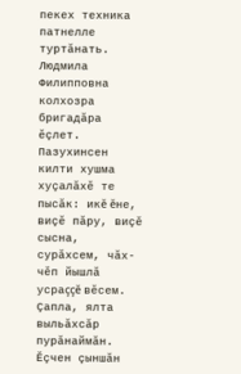пекех техника патнелле туртăнать. Людмила Филипповна колхозра бригадăра ĕçлет. Пазухинсен килти хушма хуçалăхĕ те пысăк: икĕ ĕне, виçĕ пăру, виçĕ сысна, сурăхсем, чăх-чĕп йышлă усраççĕ вĕсем. Çапла, ялта выльăхсăр пурăнаймăн. Ĕçчен çыншăн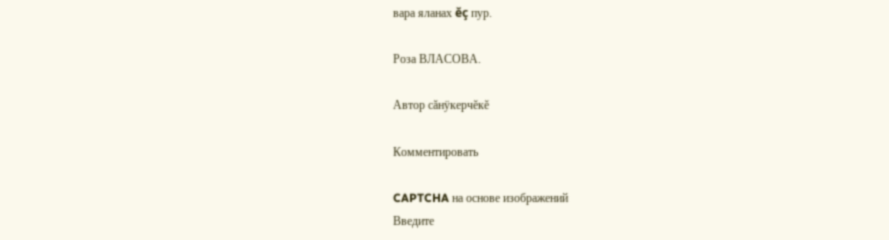вара яланах ĕç пур.

Роза ВЛАСОВА.

Автор сăнÿкерчĕкĕ

Комментировать

CAPTCHA на основе изображений
Введите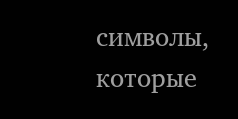символы, которые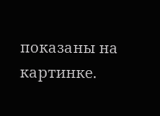показаны на картинке.